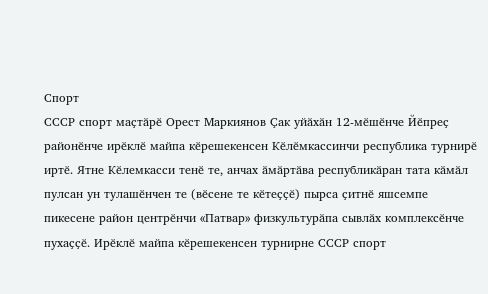Спорт
СССР спорт маҫтӑрӗ Орест Маркиянов Ҫак уйӑхӑн 12-мӗшӗнче Йӗпреҫ районӗнче ирӗклӗ майпа кӗрешекенсен Кӗлӗмкассинчи республика турнирӗ иртӗ. Ятне Кӗлемкасси тенӗ те, анчах ӑмӑртӑва республикӑран тата кӑмӑл пулсан ун тулашӗнчен те (вӗсене те кӗтеҫҫӗ) пырса ҫитнӗ яшсемпе пикесене район центрӗнчи «Патвар» физкультурӑпа сывлӑх комплексӗнче пухаҫҫӗ. Ирӗклӗ майпа кӗрешекенсен турнирне СССР спорт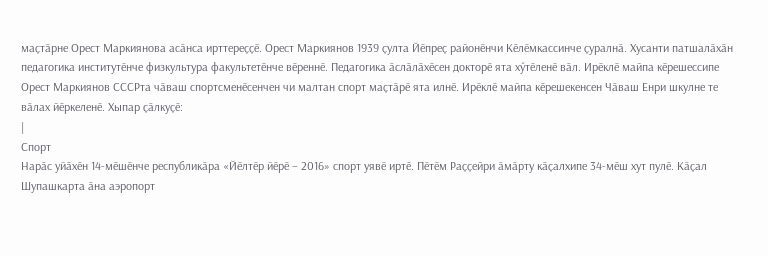маҫтӑрне Орест Маркиянова асӑнса ирттереҫҫӗ. Орест Маркиянов 1939 ҫулта Йӗпреҫ районӗнчи Кӗлӗмкассинче ҫуралнӑ. Хусанти патшалӑхӑн педагогика институтӗнче физкультура факультетӗнче вӗреннӗ. Педагогика ӑслӑлӑхӗсен докторӗ ята хӳтӗленӗ вӑл. Ирӗклӗ майпа кӗрешессипе Орест Маркиянов СССРта чӑваш спортсменӗсенчен чи малтан спорт маҫтӑрӗ ята илнӗ. Ирӗклӗ майпа кӗрешекенсен Чӑваш Енри шкулне те вӑлах йӗркеленӗ. Хыпар ҫӑлкуҫӗ:
|
Спорт
Нарӑс уйӑхӗн 14-мӗшӗнче республикӑра «Йӗлтӗр йӗрӗ – 2016» спорт уявӗ иртӗ. Пӗтӗм Раҫҫейри ӑмӑрту кӑҫалхипе 34-мӗш хут пулӗ. Кӑҫал Шупашкарта ӑна аэропорт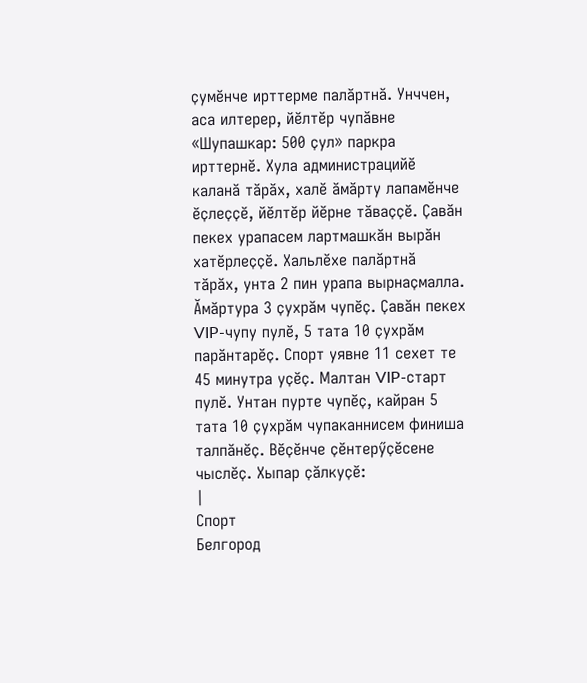ҫумӗнче ирттерме палӑртнӑ. Унччен, аса илтерер, йӗлтӗр чупӑвне «Шупашкар: 500 ҫул» паркра ирттернӗ. Хула администрацийӗ каланӑ тӑрӑх, халӗ ӑмӑрту лапамӗнче ӗҫлеҫҫӗ, йӗлтӗр йӗрне тӑваҫҫӗ. Ҫавӑн пекех урапасем лартмашкӑн вырӑн хатӗрлеҫҫӗ. Хальлӗхе палӑртнӑ тӑрӑх, унта 2 пин урапа вырнаҫмалла. Ӑмӑртура 3 ҫухрӑм чупӗҫ. Ҫавӑн пекех VIP-чупу пулӗ, 5 тата 10 ҫухрӑм парӑнтарӗҫ. Спорт уявне 11 сехет те 45 минутра уҫӗҫ. Малтан VIP-старт пулӗ. Унтан пурте чупӗҫ, кайран 5 тата 10 ҫухрӑм чупаканнисем финиша талпӑнӗҫ. Вӗҫӗнче ҫӗнтерӳҫӗсене чыслӗҫ. Хыпар ҫӑлкуҫӗ:
|
Спорт
Белгород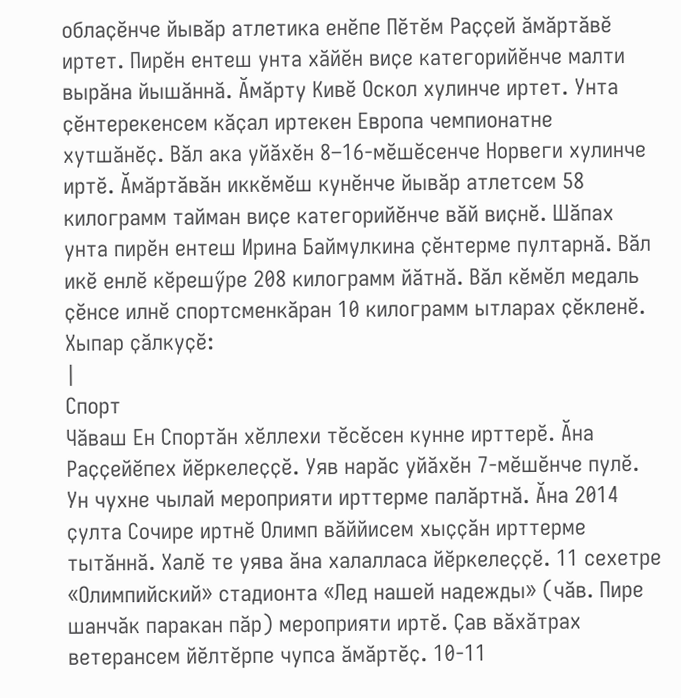облаҫӗнче йывӑр атлетика енӗпе Пӗтӗм Раҫҫей ӑмӑртӑвӗ иртет. Пирӗн ентеш унта хӑйӗн виҫе категорийӗнче малти вырӑна йышӑннӑ. Ӑмӑрту Кивӗ Оскол хулинче иртет. Унта ҫӗнтерекенсем кӑҫал иртекен Европа чемпионатне хутшӑнӗҫ. Вӑл ака уйӑхӗн 8–16-мӗшӗсенче Норвеги хулинче иртӗ. Ӑмӑртӑвӑн иккӗмӗш кунӗнче йывӑр атлетсем 58 килограмм тайман виҫе категорийӗнче вӑй виҫнӗ. Шӑпах унта пирӗн ентеш Ирина Баймулкина ҫӗнтерме пултарнӑ. Вӑл икӗ енлӗ кӗрешӳре 208 килограмм йӑтнӑ. Вӑл кӗмӗл медаль ҫӗнсе илнӗ спортсменкӑран 10 килограмм ытларах ҫӗкленӗ. Хыпар ҫӑлкуҫӗ:
|
Спорт
Чӑваш Ен Спортӑн хӗллехи тӗсӗсен кунне ирттерӗ. Ӑна Раҫҫейӗпех йӗркелеҫҫӗ. Уяв нарӑс уйӑхӗн 7-мӗшӗнче пулӗ. Ун чухне чылай мероприяти ирттерме палӑртнӑ. Ӑна 2014 ҫулта Сочире иртнӗ Олимп вӑййисем хыҫҫӑн ирттерме тытӑннӑ. Халӗ те уява ӑна халалласа йӗркелеҫҫӗ. 11 сехетре «Олимпийский» стадионта «Лед нашей надежды» (чӑв. Пире шанчӑк паракан пӑр) мероприяти иртӗ. Ҫав вӑхӑтрах ветерансем йӗлтӗрпе чупса ӑмӑртӗҫ. 10-11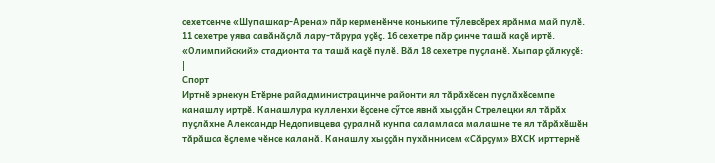сехетсенче «Шупашкар-Арена» пӑр керменӗнче конькипе тӳлевсӗрех ярӑнма май пулӗ. 11 сехетре уява савӑнӑҫлӑ лару-тӑрура уҫӗҫ. 16 сехетре пӑр ҫинче ташӑ каҫӗ иртӗ. «Олимпийский» стадионта та ташӑ каҫӗ пулӗ. Вӑл 18 сехетре пуҫланӗ. Хыпар ҫӑлкуҫӗ:
|
Спорт
Иртнӗ эрнекун Етӗрне райадминистрацинче районти ял тӑрӑхӗсен пуҫлӑхӗсемпе канашлу иртрӗ. Канашлура кулленхи ӗҫсене сӳтсе явнӑ хыҫҫӑн Стрелецки ял тӑрӑх пуҫлӑхне Александр Недопивцева ҫуралнӑ кунпа саламласа малашне те ял тӑрӑхӗшӗн тӑрӑшса ӗҫлеме чӗнсе каланӑ. Канашлу хыҫҫӑн пухӑннисем «Сӑрҫум» ВХСК ирттернӗ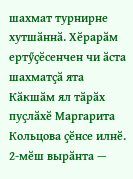шахмат турнирне хутшӑннӑ. Хӗрарӑм ертӳҫӗсенчен чи ӑста шахматҫӑ ята Кӑкшӑм ял тӑрӑх пуҫлӑхӗ Маргарита Кольцова ҫӗнсе илнӗ. 2-мӗш вырӑнта —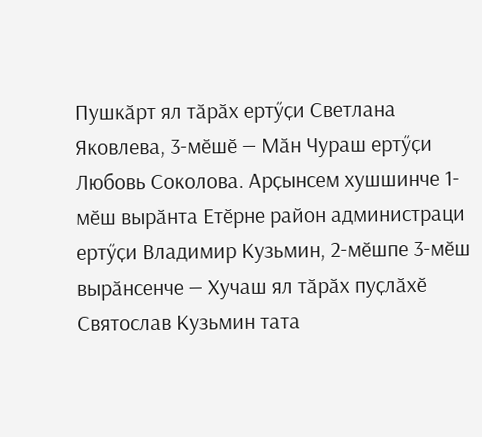Пушкӑрт ял тӑрӑх ертӳҫи Светлана Яковлева, 3-мӗшӗ — Мӑн Чураш ертӳҫи Любовь Соколова. Арҫынсем хушшинче 1-мӗш вырӑнта Етӗрне район администраци ертӳҫи Владимир Кузьмин, 2-мӗшпе 3-мӗш вырӑнсенче — Хучаш ял тӑрӑх пуҫлӑхӗ Святослав Кузьмин тата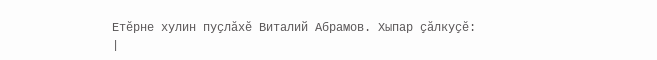Етӗрне хулин пуҫлӑхӗ Виталий Абрамов. Хыпар ҫӑлкуҫӗ:
|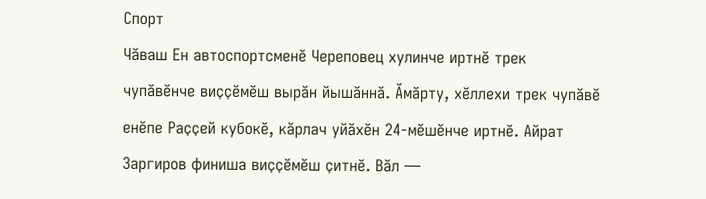Спорт
Чӑваш Ен автоспортсменӗ Череповец хулинче иртнӗ трек чупӑвӗнче виҫҫӗмӗш вырӑн йышӑннӑ. Ӑмӑрту, хӗллехи трек чупӑвӗ енӗпе Раҫҫей кубокӗ, кӑрлач уйӑхӗн 24-мӗшӗнче иртнӗ. Айрат Заргиров финиша виҫҫӗмӗш ҫитнӗ. Вӑл —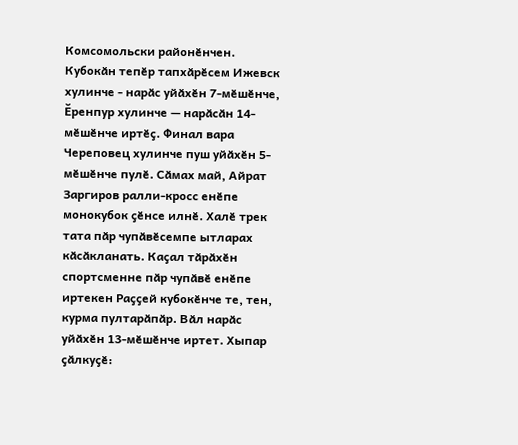Комсомольски районӗнчен. Кубокӑн тепӗр тапхӑрӗсем Ижевск хулинче - нарӑс уйӑхӗн 7-мӗшӗнче, Ӗренпур хулинче — нарӑсӑн 14-мӗшӗнче иртӗҫ. Финал вара Череповец хулинче пуш уйӑхӗн 5-мӗшӗнче пулӗ. Сӑмах май, Айрат Заргиров ралли-кросс енӗпе монокубок ҫӗнсе илнӗ. Халӗ трек тата пӑр чупӑвӗсемпе ытларах кӑсӑкланать. Каҫал тӑрӑхӗн спортсменне пӑр чупӑвӗ енӗпе иртекен Раҫҫей кубокӗнче те, тен, курма пултарӑпӑр. Вӑл нарӑс уйӑхӗн 13-мӗшӗнче иртет. Хыпар ҫӑлкуҫӗ: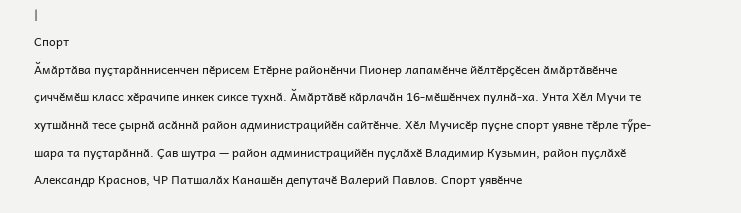|
Спорт
Ӑмӑртӑва пуҫтарӑннисенчен пӗрисем Етӗрне районӗнчи Пионер лапамӗнче йӗлтӗрҫӗсен ӑмӑртӑвӗнче ҫиччӗмӗш класс хӗрачипе инкек сиксе тухнӑ. Ӑмӑртӑвӗ кӑрлачӑн 16-мӗшӗнчех пулнӑ-ха. Унта Хӗл Мучи те хутшӑннӑ тесе ҫырнӑ асӑннӑ район администрацийӗн сайтӗнче. Хӗл Мучисӗр пуҫне спорт уявне тӗрле тӳре-шара та пуҫтарӑннӑ. Ҫав шутра — район администрацийӗн пуҫлӑхӗ Владимир Кузьмин, район пуҫлӑхӗ Александр Краснов, ЧР Патшалӑх Канашӗн депутачӗ Валерий Павлов. Спорт уявӗнче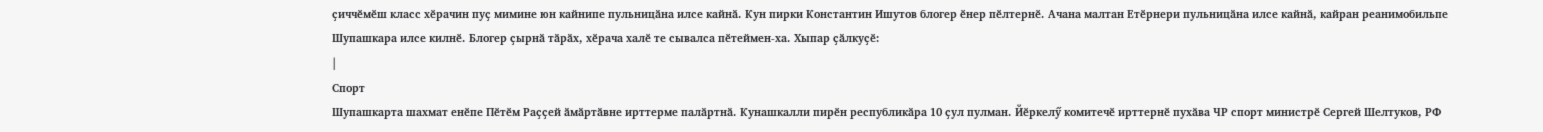ҫиччӗмӗш класс хӗрачин пуҫ мимине юн кайнипе пульницӑна илсе кайнӑ. Кун пирки Константин Ишутов блогер ӗнер пӗлтернӗ. Ачана малтан Етӗрнери пульницӑна илсе кайнӑ, кайран реанимобильпе Шупашкара илсе килнӗ. Блогер ҫырнӑ тӑрӑх, хӗрача халӗ те сывалса пӗтеймен-ха. Хыпар ҫӑлкуҫӗ:
|
Спорт
Шупашкарта шахмат енӗпе Пӗтӗм Раҫҫей ӑмӑртӑвне ирттерме палӑртнӑ. Кунашкалли пирӗн республикӑра 10 ҫул пулман. Йӗркелӳ комитечӗ ирттернӗ пухӑва ЧР спорт министрӗ Сергей Шелтуков, РФ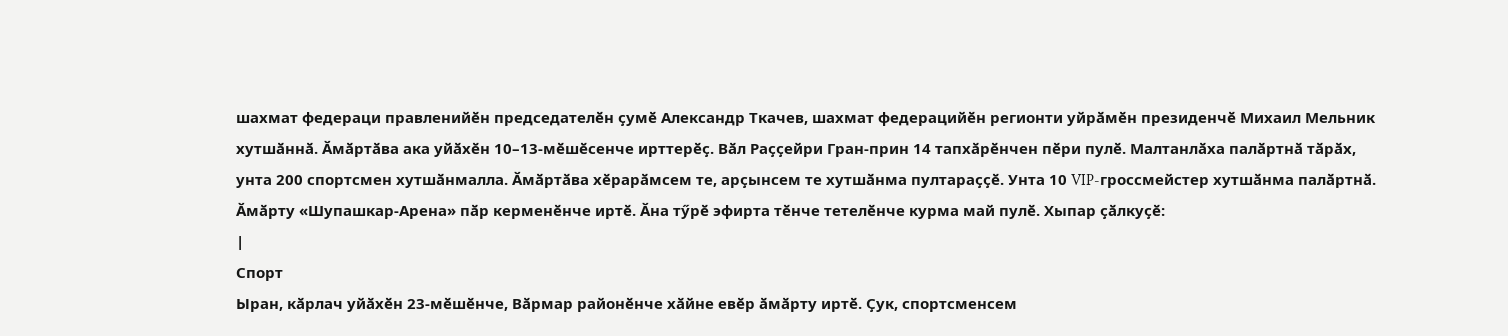шахмат федераци правленийӗн председателӗн ҫумӗ Александр Ткачев, шахмат федерацийӗн регионти уйрӑмӗн президенчӗ Михаил Мельник хутшӑннӑ. Ӑмӑртӑва ака уйӑхӗн 10–13-мӗшӗсенче ирттерӗҫ. Вӑл Раҫҫейри Гран-прин 14 тапхӑрӗнчен пӗри пулӗ. Малтанлӑха палӑртнӑ тӑрӑх, унта 200 спортсмен хутшӑнмалла. Ӑмӑртӑва хӗрарӑмсем те, арҫынсем те хутшӑнма пултараҫҫӗ. Унта 10 VIP-гроссмейстер хутшӑнма палӑртнӑ. Ӑмӑрту «Шупашкар-Арена» пӑр керменӗнче иртӗ. Ӑна тӳрӗ эфирта тӗнче тетелӗнче курма май пулӗ. Хыпар ҫӑлкуҫӗ:
|
Спорт
Ыран, кӑрлач уйӑхӗн 23-мӗшӗнче, Вӑрмар районӗнче хӑйне евӗр ӑмӑрту иртӗ. Ҫук, спортсменсем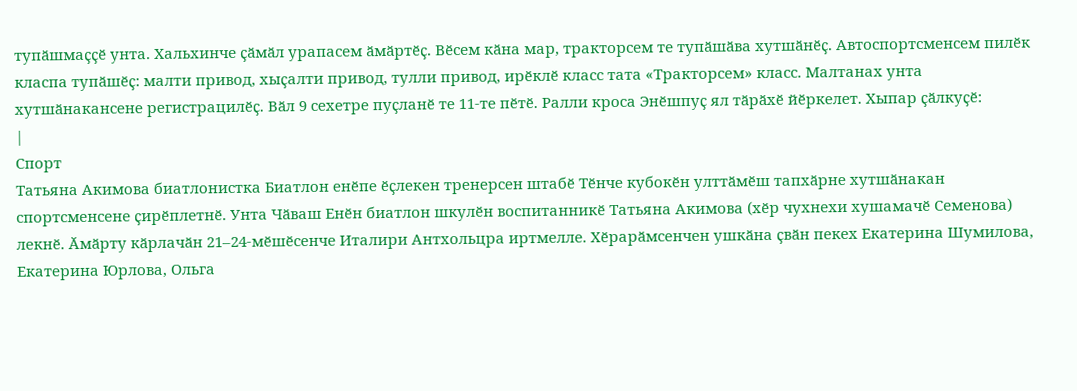тупӑшмаҫҫӗ унта. Хальхинче ҫӑмӑл урапасем ӑмӑртӗҫ. Вӗсем кӑна мар, тракторсем те тупӑшӑва хутшӑнӗҫ. Автоспортсменсем пилӗк класпа тупӑшӗҫ: малти привод, хыҫалти привод, тулли привод, ирӗклӗ класс тата «Тракторсем» класс. Малтанах унта хутшӑнакансене регистрацилӗҫ. Вӑл 9 сехетре пуҫланӗ те 11-те пӗтӗ. Ралли кроса Энӗшпуҫ ял тӑрӑхӗ йӗркелет. Хыпар ҫӑлкуҫӗ:
|
Спорт
Татьяна Акимова биатлонистка Биатлон енӗпе ӗҫлекен тренерсен штабӗ Тӗнче кубокӗн улттӑмӗш тапхӑрне хутшӑнакан спортсменсене ҫирӗплетнӗ. Унта Чӑваш Енӗн биатлон шкулӗн воспитанникӗ Татьяна Акимова (хӗр чухнехи хушамачӗ Семенова) лекнӗ. Ӑмӑрту кӑрлачӑн 21–24-мӗшӗсенче Италири Антхольцра иртмелле. Хӗрарӑмсенчен ушкӑна ҫвӑн пекех Екатерина Шумилова, Екатерина Юрлова, Ольга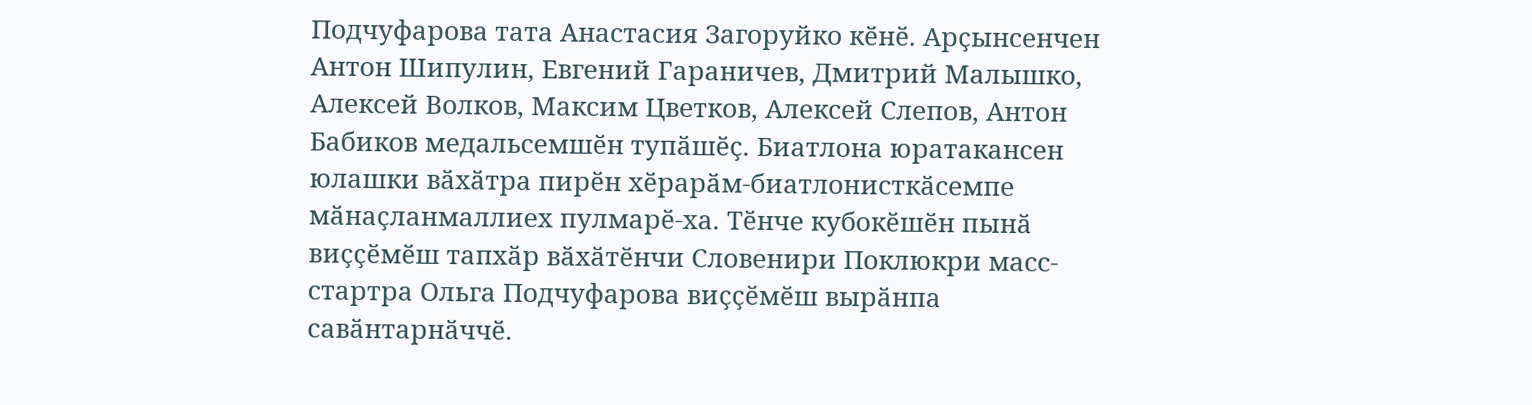Подчуфарова тата Анастасия Загоруйко кӗнӗ. Арҫынсенчен Антон Шипулин, Евгений Гараничев, Дмитрий Малышко, Алексей Волков, Максим Цветков, Алексей Слепов, Антон Бабиков медальсемшӗн тупӑшӗҫ. Биатлона юратакансен юлашки вӑхӑтра пирӗн хӗрарӑм-биатлонисткӑсемпе мӑнаҫланмаллиех пулмарӗ-ха. Тӗнче кубокӗшӗн пынӑ виҫҫӗмӗш тапхӑр вӑхӑтӗнчи Словенири Поклюкри масс-стартра Ольга Подчуфарова виҫҫӗмӗш вырӑнпа савӑнтарнӑччӗ.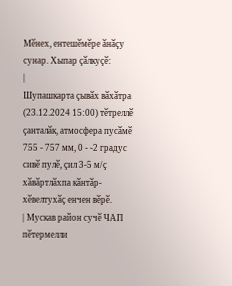Мӗнех, ентешӗмӗре ӑнӑҫу сунар. Хыпар ҫӑлкуҫӗ:
|
Шупашкарта ҫывӑх вӑхӑтра (23.12.2024 15:00) тӗтреллӗ ҫанталӑк, атмосфера пусӑмӗ 755 - 757 мм, 0 - -2 градус сивӗ пулӗ, ҫил 3-5 м/ҫ хӑвӑртлӑхпа кӑнтӑр-хӗвелтухӑҫ енчен вӗрӗ.
| Мускав район сучӗ ЧАП пӗтермелли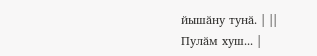йышӑну тунӑ. | ||
Пулӑм хуш... |